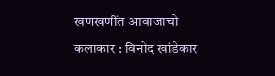खणखणींत आवाजाचो कलाकार : विनोद खांडेकार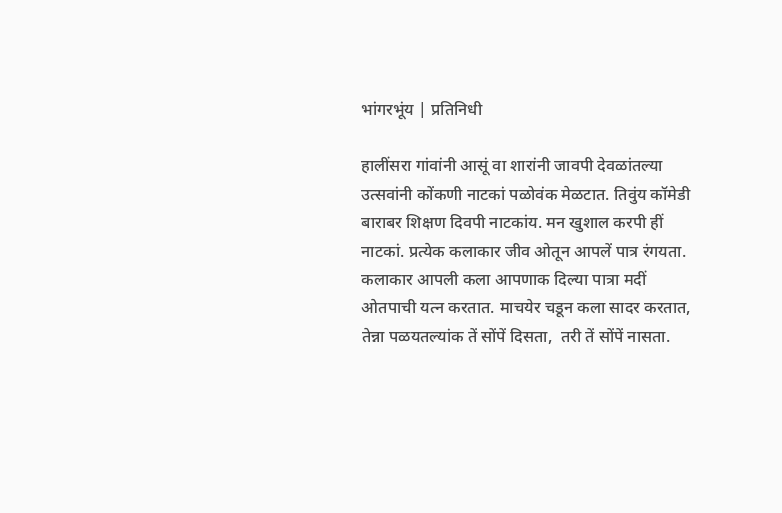भांगरभूंय | प्रतिनिधी

हालींसरा गांवांनी आसूं वा शारांनी जावपी देवळांतल्या उत्सवांनी कोंकणी नाटकां पळोवंक मेळटात. तिवुंय कॉमेडी बाराबर शिक्षण दिवपी नाटकांय. मन खुशाल करपी हीं नाटकां. प्रत्येक कलाकार जीव ओतून आपलें पात्र रंगयता. कलाकार आपली कला आपणाक दिल्या पात्रा मदीं ओतपाची यत्न करतात. माचयेर चडून कला सादर करतात, तेन्ना पळयतल्यांक तें सोंपें दिसता,  तरी तें सोंपें नासता.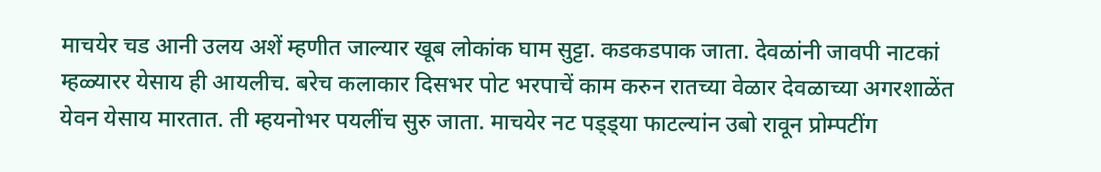माचयेर चड आनी उलय अशें म्हणीत जाल्यार खूब लोकांक घाम सुट्टा. कडकडपाक जाता. देवळांनी जावपी नाटकां म्हळ्यारर येसाय ही आयलीच. बरेच कलाकार दिसभर पोट भरपाचें काम करुन रातच्या वेळार देवळाच्या अगरशाळेंत येवन येसाय मारतात. ती म्हयनोभर पयलींच सुरु जाता. माचयेर नट पड्ड्या फाटल्यांन उबो रावून प्रोम्पटींग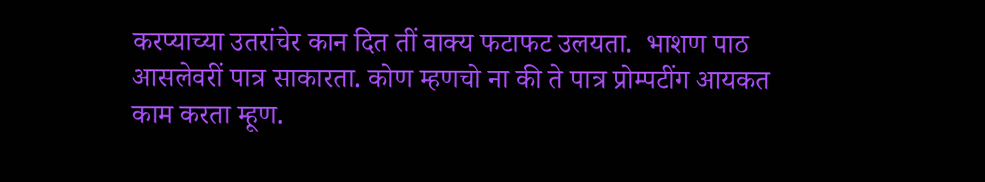करप्याच्या उतरांचेर कान दित तीं वाक्य फटाफट उलयता.  भाशण पाठ आसलेवरीं पात्र साकारता. कोण म्हणचो ना की ते पात्र प्रोम्पटींग आयकत काम करता म्हूण.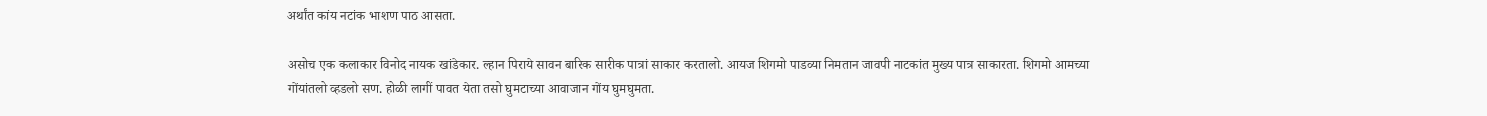अर्थांत कांय नटांक भाशण पाठ आसता.

असोच एक कलाकार विनोद नायक खांडेकार. ल्हान पिराये सावन बारिक सारीक पात्रां साकार करतालो. आयज शिगमो पाडव्या निमतान जावपी नाटकांत मुख्य पात्र साकारता. शिगमो आमच्या गोंयांतलो व्हडलो सण. होळी लागीं पावत येता तसो घुमटाच्या आवाजान गोंय घुमघुमता.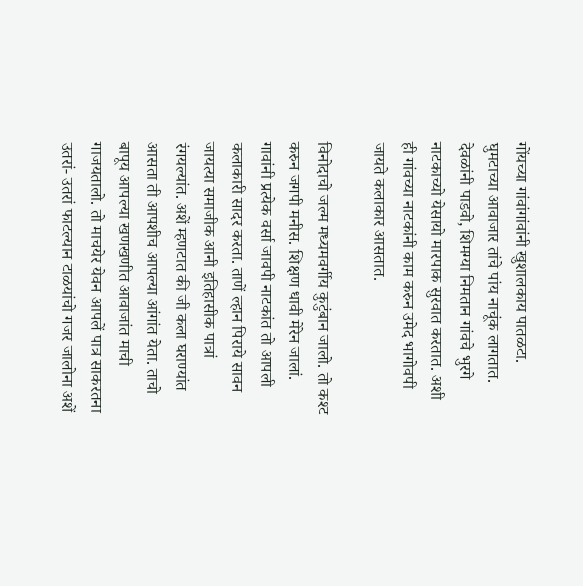गोंयच्या गांवांगांवांनी खुशालकाय पातळटा. घुमटाच्या आवाजार तांचे पांय नाचूंक लागतात. देवळांनी पाडवो, शिमग्या निमतान गांवचे भुरगे नाटकाच्यो येसायो मारपाक सुरवात करतात. अशी ही गांवच्या नाटकांनी काम करुन उमेद भागोवपी जायते कलाकार आसतात.

विनोदाचो जल्म मध्यमवर्गीय कुटुंबान जालो. तो कश्ट करुन जगपी मनीस. शिक्षण धावी मेरेन जालां. गावांनी प्रत्येक वर्सा जावपी नाटकांत तो आपली कलाकारी सादर करता. ताणें ल्हान पिराये सावन जायत्या समाजीक आनी इतिहासीक पात्रां रंगयल्यांत. अशें म्हणटात की जी कला घराण्यांत आसता ती आपशीच आपल्या आंगांत येता. ताचो बापूय आपल्या खणखणीत आवाजांत माची गाजयतालो. तो माचयेर येवन आपलें पात्र साकरतना उतरां- उतरां फाटल्यान टाळयांचो गजर जालोना अशें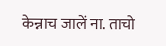केन्नाच जालें ना. ताचो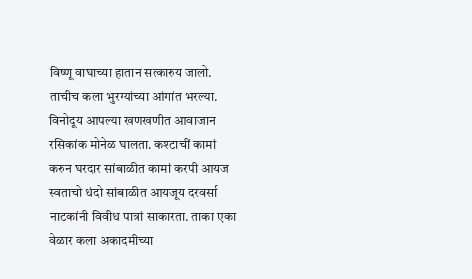विष्णू वाघाच्या हातान सत्कारुय जालो. ताचीच कला भुरग्यांच्या आंगांत भरल्या. विनोदूय आपल्या खणखणीत आवाजान रसिकांक मोनेळ घालता. कश्टाचीं कामां करुन घरदार सांबाळीत कामां करपी आयज स्वताचो धंदो सांबाळीत आयजूय दरवर्सा नाटकांनी विवीध पात्रां साकारता. ताका एका वेळार कला अकादमीच्या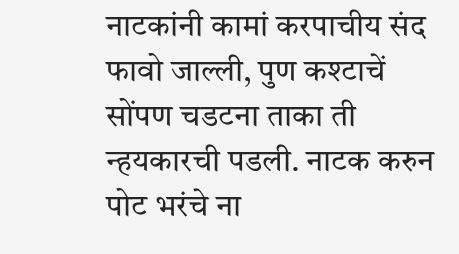नाटकांनी कामां करपाचीय संद फावो जाल्ली, पुण कश्टाचें सोंपण चडटना ताका ती न्हयकारची पडली. नाटक करुन पोट भरंचे ना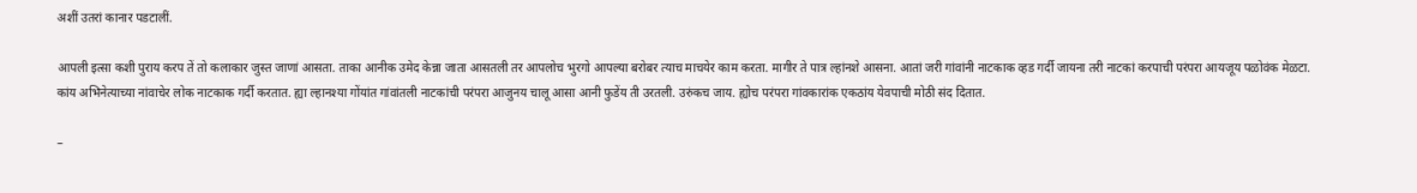अशीं उतरां कानार पडटालीं.

आपली इत्सा कशी पुराय करप तें तो कलाकार जुस्त जाणां आसता. ताका आनीक उमेद केन्ना जाता आसतली तर आपलोच भुरगो आपल्या बरोबर त्याच माचयेर काम करता. मागीर ते पात्र ल्हांनशे आसना. आतां जरी गांवांनी नाटकाक व्हड गर्दी जायना तरी नाटकां करपाची परंपरा आयजूय पळोवंक मेळटा. कांय अभिनेत्याच्या नांवाचेर लोक नाटकाक गर्दी करतात. ह्या ल्हानश्या गोंयांत गांवांतली नाटकांची परंपरा आजुनय चालू आसा आनी फुडेंय ती उरतली. उरुंकच जाय. ह्योच परंपरा गांवकारांक एकठांय येवपाची मोठी संद दितात.

–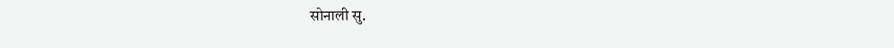सोनाली सु.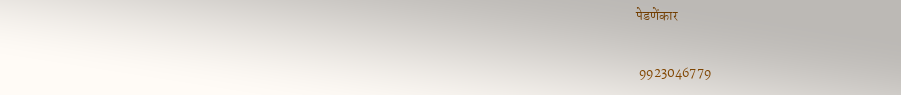पेडणेंकार

 9923046779